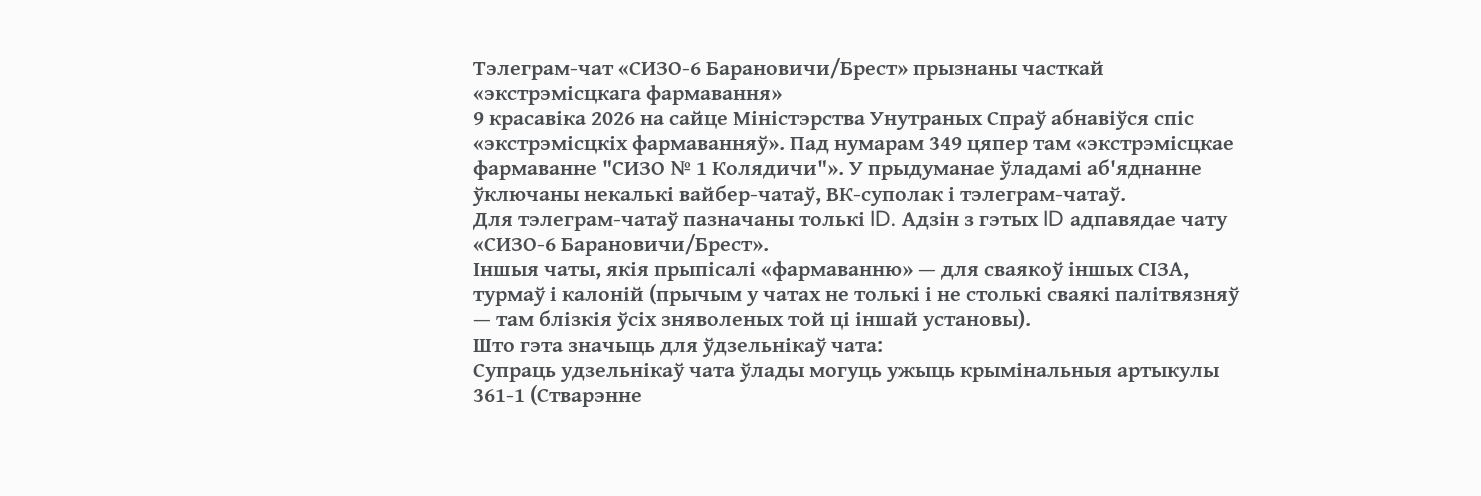Тэлеграм-чат «СИЗО-6 Барановичи/Брест» прызнаны часткай «экстрэмісцкага фармавання»
9 красавіка 2026 на сайце Міністэрства Унутраных Спраў абнавіўся спіс «экстрэмісцкіх фармаванняў». Пад нумарам 349 цяпер там «экстрэмісцкае фармаванне "СИЗО № 1 Колядичи"». У прыдуманае ўладамі аб'яднанне ўключаны некалькі вайбер-чатаў, ВК-суполак і тэлеграм-чатаў.
Для тэлеграм-чатаў пазначаны толькі ID. Адзін з гэтых ID адпавядае чату «СИЗО-6 Барановичи/Брест».
Іншыя чаты, якія прыпісалі «фармаванню» — для сваякоў іншых СІЗА, турмаў і калоній (прычым у чатах не толькі і не столькі сваякі палітвязняў — там блізкія ўсіх зняволеных той ці іншай установы).
Што гэта значыць для ўдзельнікаў чата:
Супраць удзельнікаў чата ўлады могуць ужыць крымінальныя артыкулы 361-1 (Стварэнне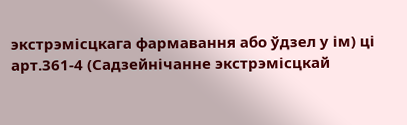экстрэмісцкага фармавання або ўдзел у ім) ці арт.361-4 (Садзейнічанне экстрэмісцкай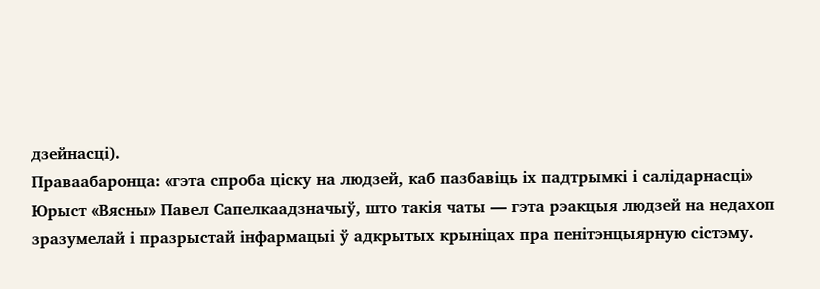дзейнасці).
Праваабаронца: «гэта спроба ціску на людзей, каб пазбавіць іх падтрымкі і салідарнасці»
Юрыст «Вясны» Павел Сапелкаадзначыў, што такія чаты — гэта рэакцыя людзей на недахоп зразумелай і празрыстай інфармацыі ў адкрытых крыніцах пра пенітэнцыярную сістэму.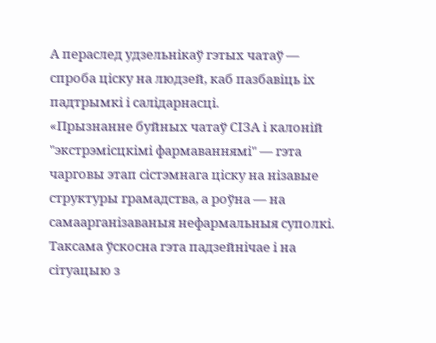А пераслед удзельнікаў гэтых чатаў — спроба ціску на людзей, каб пазбавіць іх падтрымкі і салідарнасці.
«Прызнанне буйных чатаў СІЗА і калоній "экстрэмісцкімі фармаваннямі" — гэта чарговы этап сістэмнага ціску на нізавые структуры грамадства, а роўна — на самаарганізаваныя нефармальныя суполкі. Таксама ўскосна гэта падзейнічае і на сітуацыю з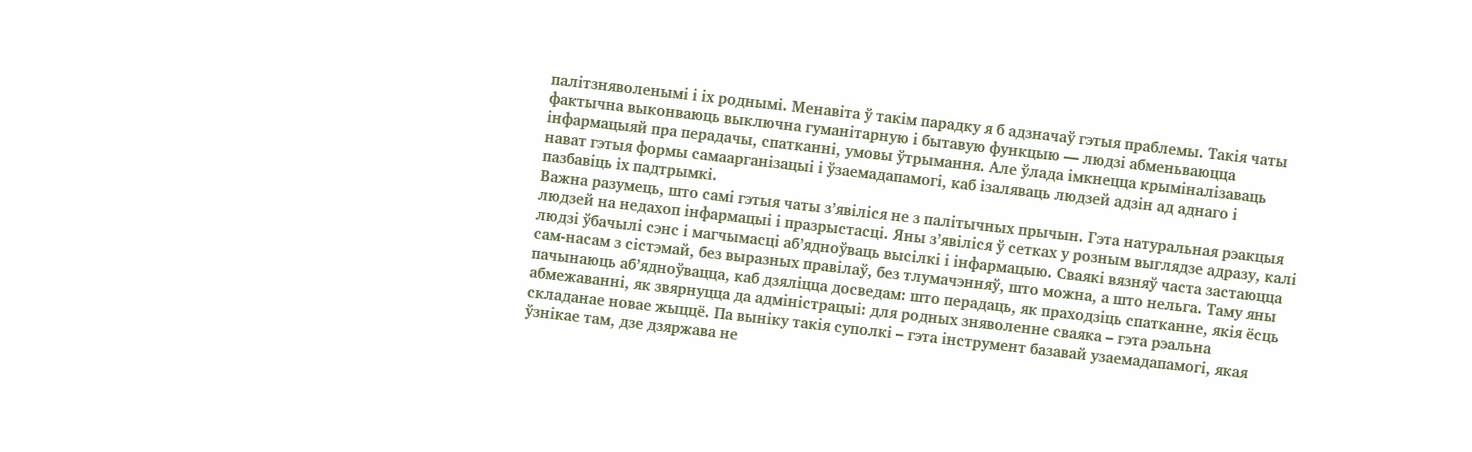палітзняволенымі і іх роднымі. Менавіта ў такім парадку я б адзначаў гэтыя праблемы. Такія чаты фактычна выконваюць выключна гуманітарную і бытавую функцыю — людзі абменьваюцца інфармацыяй пра перадачы, спатканні, умовы ўтрымання. Але ўлада імкнецца крыміналізаваць нават гэтыя формы самаарганізацыі і ўзаемадапамогі, каб ізаляваць людзей адзін ад аднаго і пазбавіць іх падтрымкі.
Важна разумець, што самі гэтыя чаты з’явіліся не з палітычных прычын. Гэта натуральная рэакцыя людзей на недахоп інфармацыі і празрыстасці. Яны з’явіліся ў сетках у розным выглядзе адразу, калі людзі ўбачылі сэнс і магчымасці аб’ядноўваць высілкі і інфармацыю. Сваякі вязняў часта застаюцца сам-насам з сістэмай, без выразных правілаў, без тлумачэнняў, што можна, а што нельга. Таму яны пачынаюць аб’ядноўвацца, каб дзяліцца досведам: што перадаць, як праходзіць спатканне, якія ёсць абмежаванні, як звярнуцца да адміністрацыі: для родных зняволенне сваяка – гэта рэальна складанае новае жыццё. Па выніку такія суполкі – гэта інструмент базавай узаемадапамогі, якая ўзнікае там, дзе дзяржава не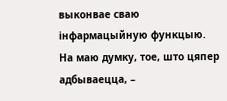выконвае сваю інфармацыйную функцыю.
На маю думку, тое, што цяпер адбываецца, –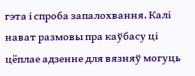гэта і спроба запалохвання. Калі нават размовы пра каўбасу ці цёплае адзенне для вязняў могуць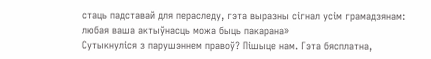стаць падставай для пераследу, гэта выразны сігнал усім грамадзянам: любая ваша актыўнасць можа быць пакарана»
Сутыкнуліся з парушэннем правоў? Пішыце нам. Гэта бясплатна,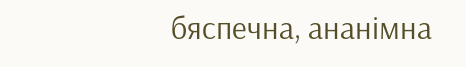бяспечна, ананімна